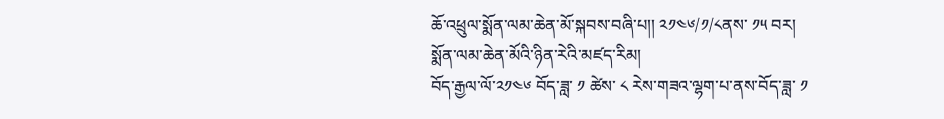ཆོ་འཕྲུལ་སྨོན་ལམ་ཆེན་མོ་སྐབས་བཞི་པ།། ༢༡༤༦/༡/༨ནས་ ༡༥ བར།
སྨོན་ལམ་ཆེན་མོའི་ཉིན་རེའི་མཛད་རིམ།
བོད་རྒྱལ་ལོ་༢༡༤༦ བོད་ཟླ་ ༡ ཚེས་ ༨ རེས་གཟའ་ལྷག་པ་ནས་བོད་ཟླ་ ༡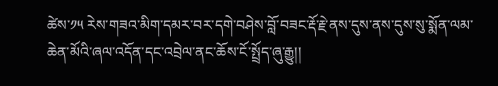ཚེས་༡༥ རེས་གཟའ་མིག་དམར་བར་དགེ་བཤེས་བློ་བཟང་རྡོ་རྗེ་ནས་དུས་ནས་དུས་སུ་སྨོན་ལམ་ཆེན་མོའི་ཞལ་འདོན་དང་འབྲེལ་ནང་ཆོས་ངོ་སྤྲོད་ཞུ་རྒྱུ།།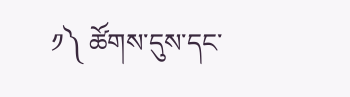༡༽ ཚོགས་དུས་དང་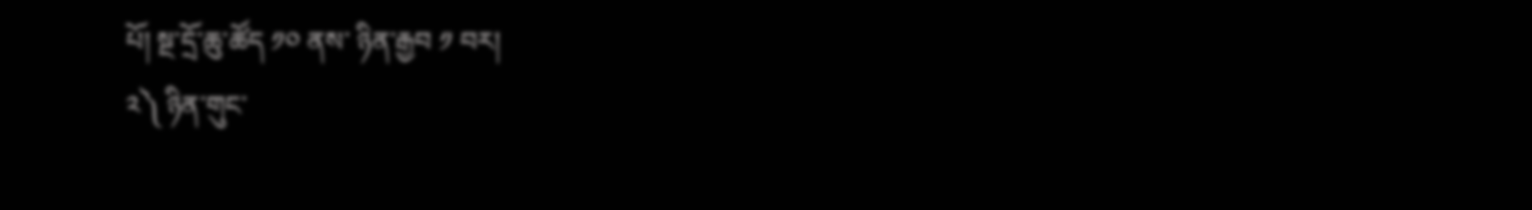པོ། སྔ་དྲོ་ཆུ་ཚོད ༡༠ ནས་ ཉིན་རྒྱབ ༡ བར།
༢༽ ཉིན་གུང་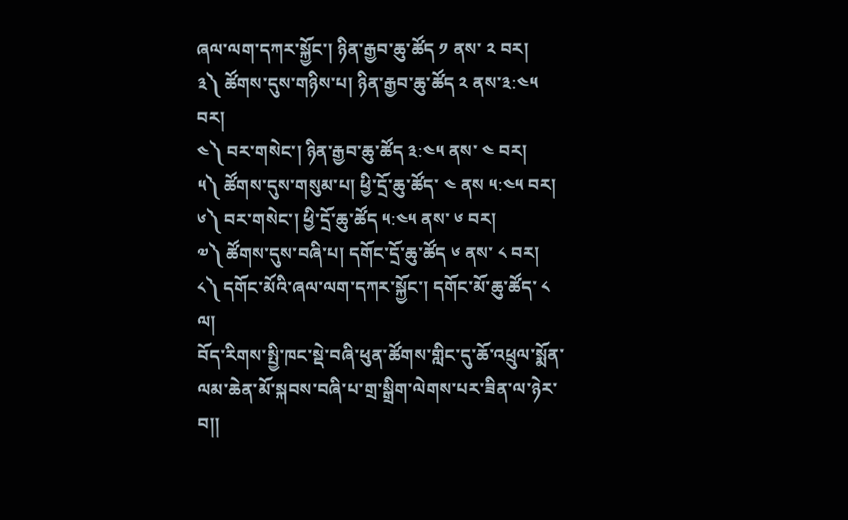ཞལ་ལག་དཀར་སྐྱོང་། ཉིན་རྒྱབ་ཆུ་ཚོད ༡ ནས་ ༢ བར།
༣༽ ཚོགས་དུས་གཉིས་པ། ཉིན་རྒྱབ་ཆུ་ཚོད ༢ ནས་༣:༤༥ བར།
༤༽ བར་གསེང་། ཉིན་རྒྱབ་ཆུ་ཚོད ༣:༤༥ ནས་ ༤ བར།
༥༽ ཚོགས་དུས་གསུམ་པ། ཕྱི་དྲོ་ཆུ་ཚོད་ ༤ ནས ༥:༤༥ བར།
༦༽ བར་གསེང་། ཕྱི་དྲོ་ཆུ་ཚོད ༥:༤༥ ནས་ ༦ བར།
༧༽ ཚོགས་དུས་བཞི་པ། དགོང་དྲོ་ཆུ་ཚོད ༦ ནས་ ༨ བར།
༨༽ དགོང་མོའི་ཞལ་ལག་དཀར་སྐྱོང་། དགོང་མོ་ཆུ་ཚོད་ ༨ ལ།
བོད་རིགས་སྤྱི་ཁང་སྡེ་བཞི་ཕུན་ཚོགས་གླིང་དུ་ཆོ་འཕྲུལ་སྨོན་ལམ་ཆེན་མོ་སྐབས་བཞི་པ་གྲ་སྒྲིག་ལེགས་པར་ཟིན་ལ་ཉེར་བ།།